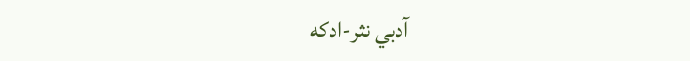آدبي نثر-ادکه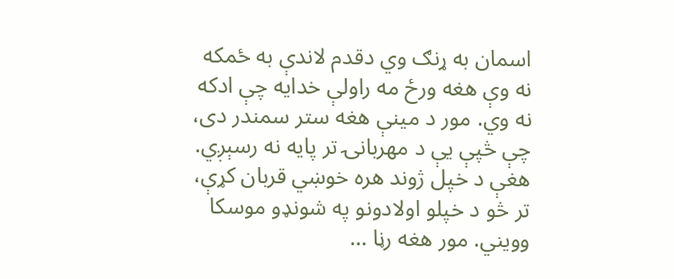اسمان به ړنګ وي دقدم لاندې به ځمکه نه وې هغه ورځ مه راولې خدایه چې ادکه نه وي. مور د مینې هغه ستر سمندر دی، چې څپې یې د مهربانۍ تر پایه نه رسېږي. هغې د خپل ژوند هره خوښي قربان کړې، تر څو د خپلو اولادونو په شونډو موسکا وویني. مور هغه رڼا …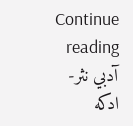Continue reading آدبي نثر-ادکه